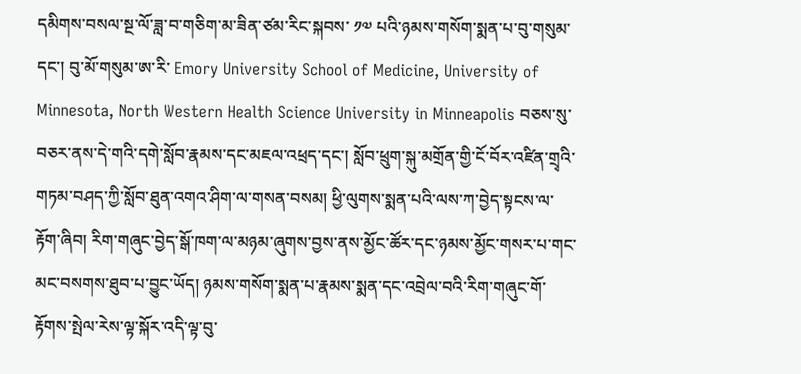དམིགས་བསལ་སྔ་ལོ་ཟླ་བ་གཅིག་མ་ཟིན་ཙམ་རིང་སྐབས་ ༡༧ པའི་ཉམས་གསོག་སྨན་པ་བུ་གསུམ་དང་། བུ་མོ་གསུམ་ཨ་རི་ Emory University School of Medicine, University of Minnesota, North Western Health Science University in Minneapolis བཅས་སུ་བཅར་ནས་དེ་གའི་དགེ་སློབ་རྣམས་དང་མཇལ་འཕྲད་དང་། སློབ་ཕྲུག་སྐུ་མགྲོན་གྱི་ངོ་བོར་འཛིན་གྲྭའི་གཏམ་བཤད་ཀྱི་སློབ་ཐུན་འགའ་ཤིག་ལ་གསན་བསམ། ཕྱི་ལུགས་སྨན་པའི་ལས་ཀ་བྱེད་སྟངས་ལ་རྟོག་ཞིབ། རིག་གཞུང་བྱེད་སྒོ་ཁག་ལ་མཉམ་ཞུགས་བྱས་ནས་མྱོང་ཚོར་དང་ཉམས་མྱོང་གསར་པ་གང་མང་བསགས་ཐུབ་པ་བྱུང་ཡོད། ཉམས་གསོག་སྨན་པ་རྣམས་སྨན་དང་འབྲེལ་བའི་རིག་གཞུང་གོ་རྟོགས་སྤེལ་རེས་ལྟ་སྐོར་འདི་ལྟ་བུ་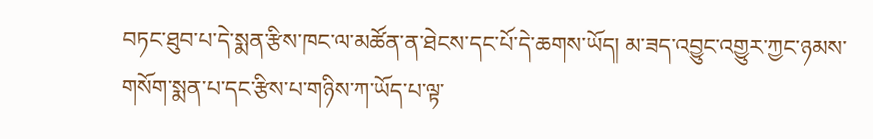བཏང་ཐུབ་པ་དེ་སྨན་རྩིས་ཁང་ལ་མཚོན་ན་ཐེངས་དང་པོ་དེ་ཆགས་ཡོད། མ་ཟད་འབྱུང་འགྱུར་ཀྱང་ཉམས་གསོག་སྨན་པ་དང་རྩིས་པ་གཉིས་ཀ་ཡོད་པ་ལྟ་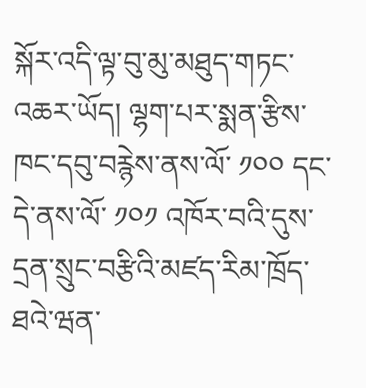སྐོར་འདི་ལྟ་བུ་མུ་མཐུད་གཏང་འཆར་ཡོད། ལྷག་པར་སྨན་རྩིས་ཁང་དབུ་བརྙེས་ནས་ལོ་ ༡༠༠ དང་དེ་ནས་ལོ་ ༡༠༡ འཁོར་བའི་དུས་དྲན་སྲུང་བརྩིའི་མཛད་རིམ་ཁྲོད་ཐའེ་ཝན་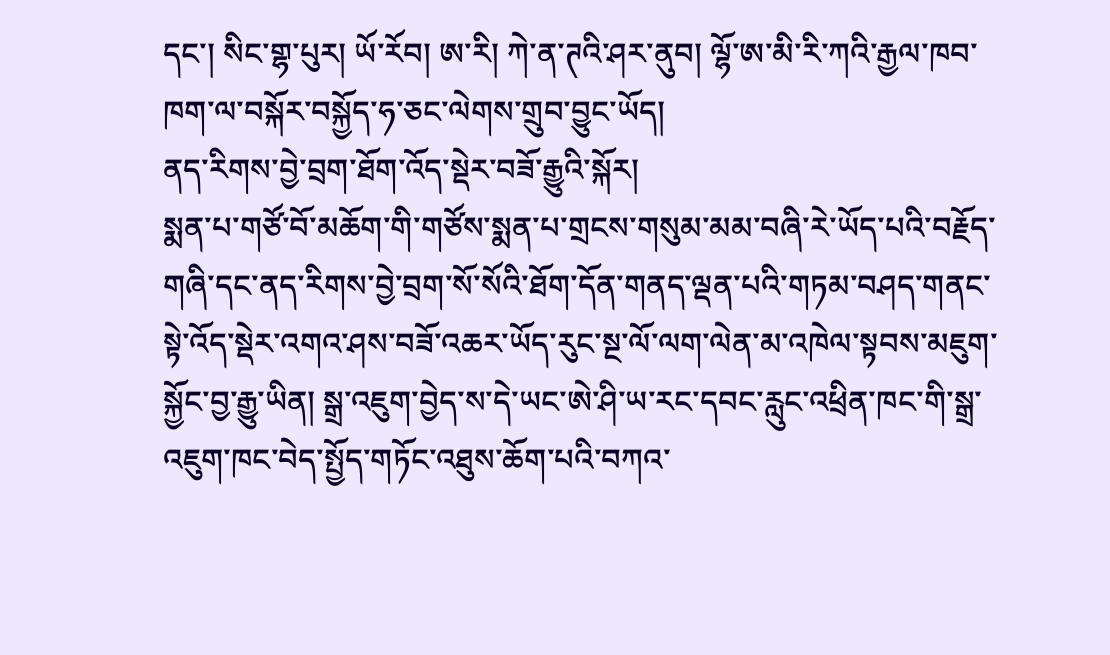དང་། སིང་གྷ་པུར། ཡོ་རོབ། ཨ་རི། ཀེ་ན་ཊའི་ཤར་ནུབ། ལྷོ་ཨ་མི་རི་ཀའི་རྒྱལ་ཁབ་ཁག་ལ་བསྐོར་བསྐྱོད་ཧ་ཅང་ལེགས་གྲུབ་བྱུང་ཡོད།
ནད་རིགས་བྱེ་བྲག་ཐོག་འོད་སྡེར་བཟོ་རྒྱུའི་སྐོར།
སྨན་པ་གཙོ་བོ་མཆོག་གི་གཙོས་སྨན་པ་གྲངས་གསུམ་མམ་བཞི་རེ་ཡོད་པའི་བརྗོད་གཞི་དང་ནད་རིགས་བྱེ་བྲག་སོ་སོའི་ཐོག་དོན་གནད་ལྡན་པའི་གཏམ་བཤད་གནང་སྟེ་འོད་སྡེར་འགའ་ཤས་བཟོ་འཆར་ཡོད་རུང་སྔ་ལོ་ལག་ལེན་མ་འཁེལ་སྟབས་མཇུག་སྐྱོང་བྱ་རྒྱུ་ཡིན། སྒྲ་འཇུག་བྱེད་ས་དེ་ཡང་ཨེ་ཤི་ཡ་རང་དབང་རླུང་འཕྲིན་ཁང་གི་སྒྲ་འཇུག་ཁང་བེད་སྤྱོད་གཏོང་འཐུས་ཆོག་པའི་བཀའ་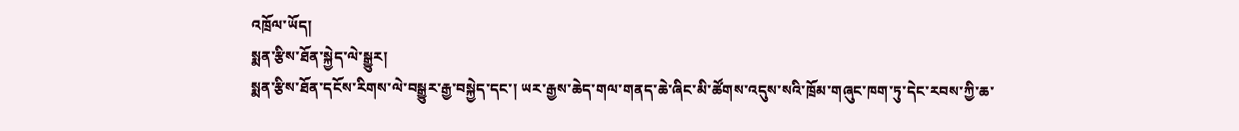འཁྲོལ་ཡོད།
སྨན་རྩིས་ཐོན་སྐྱེད་ལེ་སྒྱུར།
སྨན་རྩིས་ཐོན་དངོས་རིགས་ལེ་བསྒྱུར་རྒྱ་བསྐྱེད་དང་། ཡར་རྒྱས་ཆེད་གལ་གནད་ཆེ་ཞིང་མི་ཚོགས་འདུས་སའི་ཁྲོམ་གཞུང་ཁག་ཏུ་དེང་རབས་ཀྱི་ཆ་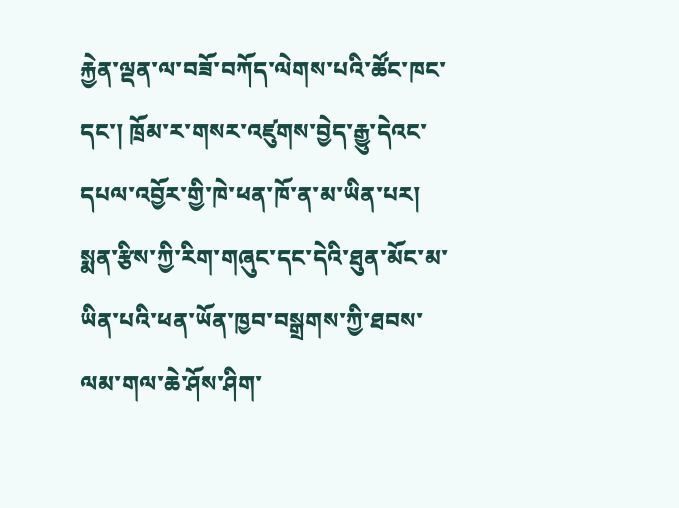རྐྱེན་ལྡན་ལ་བཟོ་བཀོད་ལེགས་པའི་ཚོང་ཁང་དང་། ཁྲོམ་ར་གསར་འཛུགས་བྱེད་རྒྱུ་དེའང་དཔལ་འབྱོར་གྱི་ཁེ་ཕན་ཁོ་ན་མ་ཡིན་པར། སྨན་རྩིས་ཀྱི་རིག་གཞུང་དང་དེའི་ཐུན་མོང་མ་ཡིན་པའི་ཕན་ཡོན་ཁྱབ་བསྒྲགས་ཀྱི་ཐབས་ལམ་གལ་ཆེ་ཤོས་ཤིག་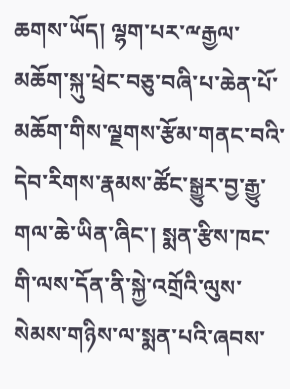ཆགས་ཡོད། ལྷག་པར་ྋརྒྱལ་མཆོག་སྐུ་ཕྲེང་བཅུ་བཞི་པ་ཆེན་པོ་མཆོག་གིས་ལྗགས་རྩོམ་གནང་བའི་དེབ་རིགས་རྣམས་ཚོང་སྒྱུར་བྱ་རྒྱུ་གལ་ཆེ་ཡིན་ཞིང་། སྨན་རྩིས་ཁང་གི་ལས་དོན་ནི་སྐྱེ་འགྲོའི་ལུས་སེམས་གཉིས་ལ་སྨན་པའི་ཞབས་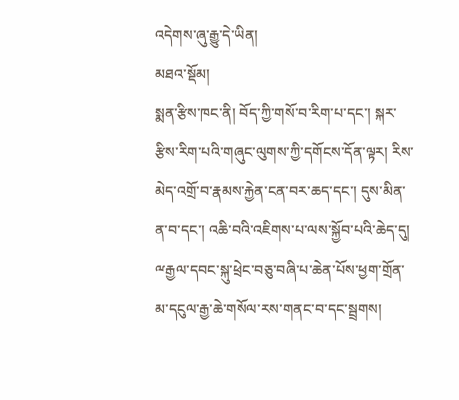འདེགས་ཞུ་རྒྱུ་དེ་ཡིན།
མཐའ་སྡོམ།
སྨན་རྩིས་ཁང་ནི། བོད་ཀྱི་གསོ་བ་རིག་པ་དང་། སྐར་རྩིས་རིག་པའི་གཞུང་ལུགས་ཀྱི་དགོངས་དོན་ལྟར། རིས་མེད་འགྲོ་བ་རྣམས་རྐྱེན་ངན་བར་ཆད་དང་། དུས་མིན་ན་བ་དང་། འཆི་བའི་འཇིགས་པ་ལས་སྐྱོབ་པའི་ཆེད་དུ། ྋརྒྱལ་དབང་སྐུ་ཕྲེང་བཅུ་བཞི་པ་ཆེན་པོས་ཕྱག་གྲོན་མ་དངུལ་རྒྱ་ཆེ་གསོལ་རས་གནང་བ་དང་སྦྲགས།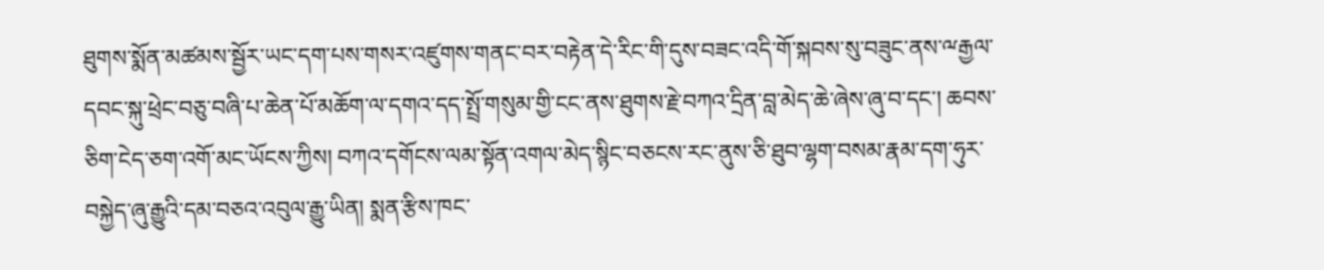ཐུགས་སྨོན་མཚམས་སྦྱོར་ཡང་དག་པས་གསར་འཛུགས་གནང་བར་བརྟེན་དེ་རིང་གི་དུས་བཟང་འདི་གོ་སྐབས་སུ་བཟུང་ནས་ྋརྒྱལ་དབང་སྐུ་ཕྲེང་བཅུ་བཞི་པ་ཆེན་པོ་མཆོག་ལ་དགའ་དད་སྤྲོ་གསུམ་གྱི་ངང་ནས་ཐུགས་རྗེ་བཀའ་དྲིན་བླ་མེད་ཆེ་ཞེས་ཞུ་བ་དང་། ཆབས་ཅིག་ངེད་ཅག་འགོ་མང་ཡོངས་ཀྱིས། བཀའ་དགོངས་ལམ་སྟོན་འགལ་མེད་སྙིང་བཅངས་རང་ནུས་ཅི་ཐུབ་ལྷག་བསམ་རྣམ་དག་ཧུར་བསྐྱེད་ཞུ་རྒྱུའི་དམ་བཅའ་འབུལ་རྒྱུ་ཡིན། སྨན་རྩིས་ཁང་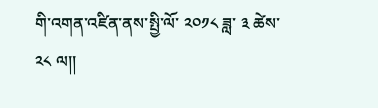གི་འགན་འཛིན་ནས་སྤྱི་ལོ་ ༢༠༡༨ ཟླ་ ༣ ཚེས་ ༢༨ ལ།།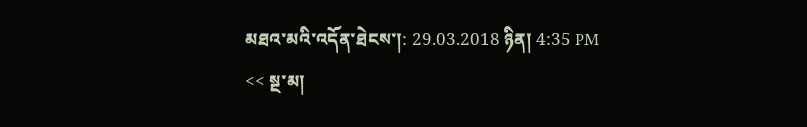མཐའ་མའི་འདོན་ཐེངས་།: 29.03.2018 ཉིན། 4:35 PM
<< སྔ་མ།